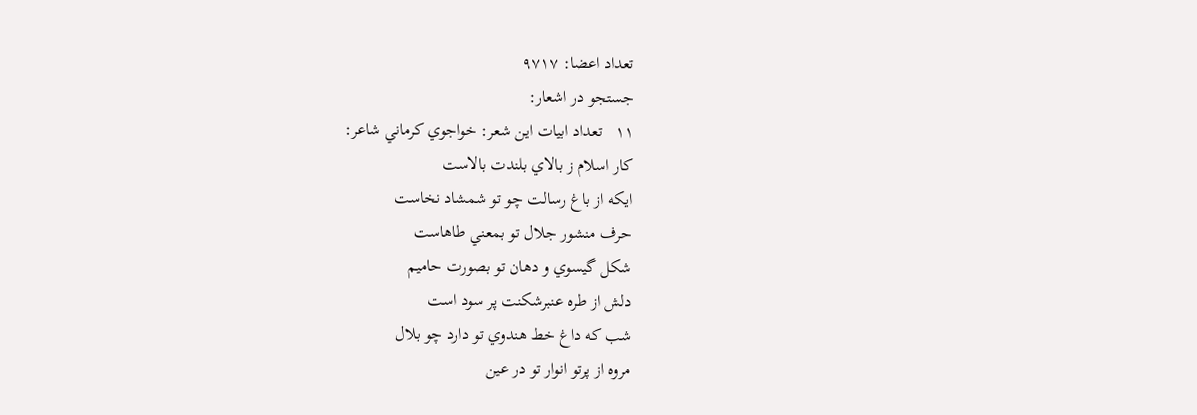تعداد اعضا: ٩٧١٧
جستجو در اشعار:
١١   تعداد ابیات این شعر: خواجوي کرماني شاعر:
کار اسلام ز بالاي بلندت بالاست
ايکه از باغ رسالت چو تو شمشاد نخاست
حرف منشور جلال تو بمعني طاهاست
شکل گيسوي و دهان تو بصورت حاميم
دلش از طره عنبرشکنت پر سود است
شب که داغ خط هندوي تو دارد چو بلال
مروه از پرتو انوار تو در عين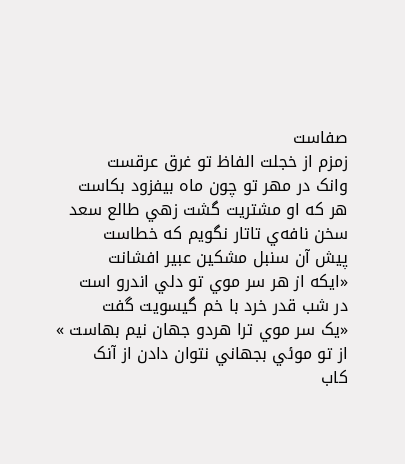صفاست
زمزم از خجلت الفاظ تو غرق عرقست
وانک در مهر تو چون ماه بيفزود بکاست
هر که او مشتريت گشت زهي طالع سعد
سخن نافه‌ي تاتار نگويم که خطاست
پيش آن سنبل مشکين عبير افشانت
«ايکه از هر سر موي تو دلي اندرو است
در شب قدر خرد با خم گيسويت گفت
«يک سر موي ترا هردو جهان نيم بهاست »
از تو موئي بجهاني نتوان دادن از آنک
کاب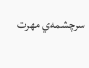سرچشمه‌ي مهرت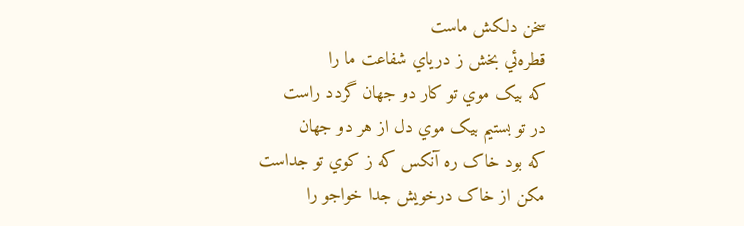سخن دلکش ماست
قطره‌ئي بخش ز درياي شفاعت ما را
که بيک موي تو کار دو جهان گردد راست
در تو بستيم بيک موي دل از هر دو جهان
که بود خاک ره آنکس که ز کوي تو جداست
مکن از خاک درخويش جدا خواجو را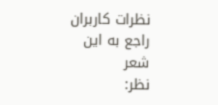نظرات کاربران راجع به این شعر
نظر: